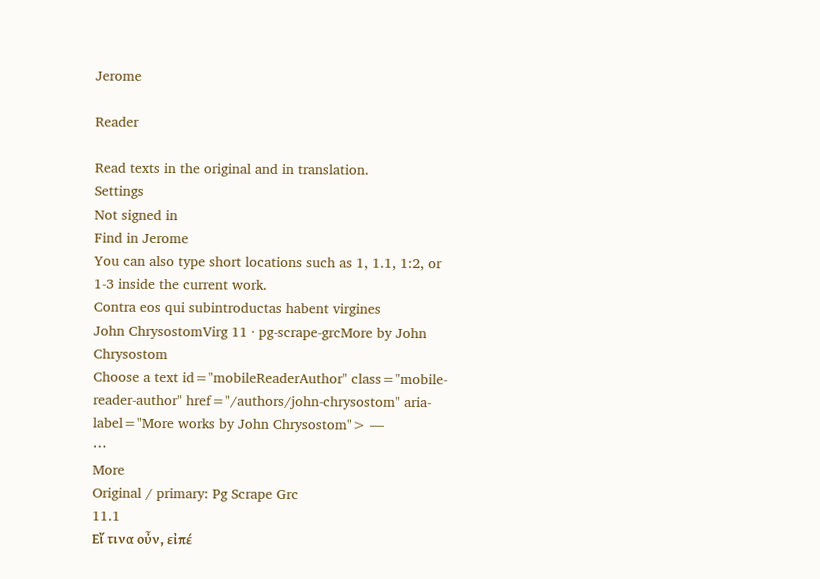Jerome

Reader

Read texts in the original and in translation.
Settings
Not signed in
Find in Jerome
You can also type short locations such as 1, 1.1, 1:2, or 1-3 inside the current work.
Contra eos qui subintroductas habent virgines
John ChrysostomVirg 11 · pg-scrape-grcMore by John Chrysostom
Choose a text id="mobileReaderAuthor" class="mobile-reader-author" href="/authors/john-chrysostom" aria-label="More works by John Chrysostom"> —
⋯
More
Original / primary: Pg Scrape Grc
11.1
Εἴ τινα οὖν, εἰπέ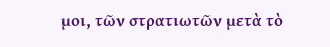μοι, τῶν στρατιωτῶν μετὰ τὸ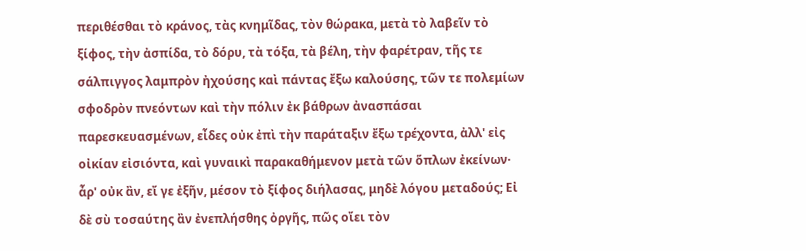περιθέσθαι τὸ κράνος, τὰς κνημῖδας, τὸν θώρακα, μετὰ τὸ λαβεῖν τὸ ξίφος, τὴν ἀσπίδα, τὸ δόρυ, τὰ τόξα, τὰ βέλη, τὴν φαρέτραν, τῆς τε σάλπιγγος λαμπρὸν ἠχούσης καὶ πάντας ἔξω καλούσης, τῶν τε πολεμίων σφοδρὸν πνεόντων καὶ τὴν πόλιν ἐκ βάθρων ἀνασπάσαι παρεσκευασμένων, εἶδες οὐκ ἐπὶ τὴν παράταξιν ἔξω τρέχοντα, ἀλλ' εἰς οἰκίαν εἰσιόντα, καὶ γυναικὶ παρακαθήμενον μετὰ τῶν ὅπλων ἐκείνων· ἆρ' οὐκ ἂν, εἴ γε ἐξῆν, μέσον τὸ ξίφος διήλασας, μηδὲ λόγου μεταδούς; Εἰ δὲ σὺ τοσαύτης ἂν ἐνεπλήσθης ὀργῆς, πῶς οἴει τὸν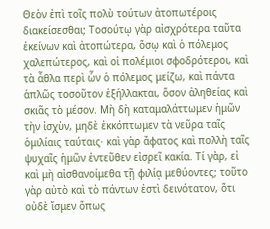Θεὸν ἐπὶ τοῖς πολὺ τούτων ἀτοπωτέροις διακείσεσθαι; Τοσούτῳ γὰρ αἰσχρότερα ταῦτα ἐκείνων καὶ ἀτοπώτερα, ὅσῳ καὶ ὁ πόλεμος χαλεπώτερος, καὶ οἱ πολέμιοι σφοδρότεροι, καὶ τὰ ἆθλα περὶ ὧν ὁ πόλεμος μείζω, καὶ πάντα ἁπλῶς τοσοῦτον ἐξήλλακται, ὅσον ἀληθείας καὶ σκιᾶς τὸ μέσον. Μὴ δὴ καταμαλάττωμεν ἡμῶν τὴν ἰσχὺν, μηδὲ ἐκκόπτωμεν τὰ νεῦρα ταῖς ὁμιλίαις ταύταις· καὶ γὰρ ἄφατος καὶ πολλὴ ταῖς ψυχαῖς ἡμῶν ἐντεῦθεν εἰσρεῖ κακία. Τί γὰρ, εἰ καὶ μὴ αἰσθανοίμεθα τῇ φιλίᾳ μεθύοντες; τοῦτο γὰρ αὐτὸ καὶ τὸ πάντων ἐστὶ δεινότατον, ὅτι οὐδὲ ἴσμεν ὅπως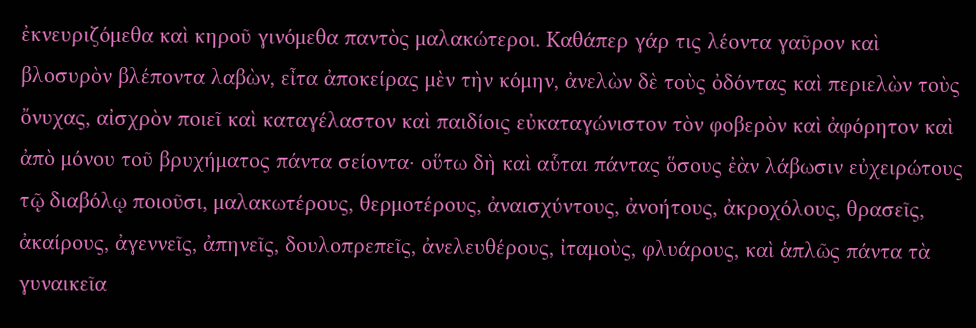ἐκνευριζόμεθα καὶ κηροῦ γινόμεθα παντὸς μαλακώτεροι. Καθάπερ γάρ τις λέοντα γαῦρον καὶ βλοσυρὸν βλέποντα λαβὼν, εἶτα ἀποκείρας μὲν τὴν κόμην, ἀνελὼν δὲ τοὺς ὀδόντας καὶ περιελὼν τοὺς ὄνυχας, αἰσχρὸν ποιεῖ καὶ καταγέλαστον καὶ παιδίοις εὐκαταγώνιστον τὸν φοβερὸν καὶ ἀφόρητον καὶ ἀπὸ μόνου τοῦ βρυχήματος πάντα σείοντα· οὕτω δὴ καὶ αὗται πάντας ὅσους ἐὰν λάβωσιν εὐχειρώτους τῷ διαβόλῳ ποιοῦσι, μαλακωτέρους, θερμοτέρους, ἀναισχύντους, ἀνοήτους, ἀκροχόλους, θρασεῖς, ἀκαίρους, ἀγεννεῖς, ἀπηνεῖς, δουλοπρεπεῖς, ἀνελευθέρους, ἰταμοὺς, φλυάρους, καὶ ἁπλῶς πάντα τὰ γυναικεῖα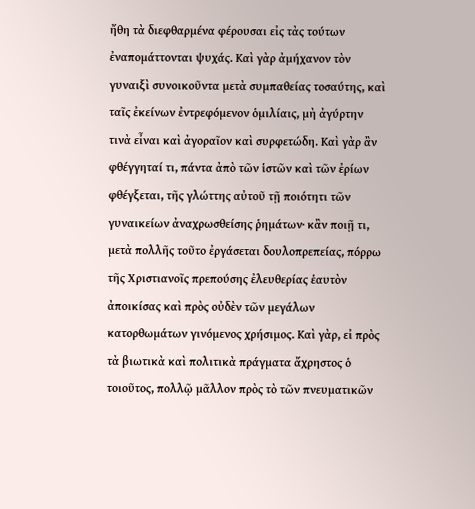ἤθη τὰ διεφθαρμένα φέρουσαι εἰς τὰς τούτων ἐναπομάττονται ψυχάς. Καὶ γὰρ ἀμήχανον τὸν γυναιξὶ συνοικοῦντα μετὰ συμπαθείας τοσαύτης, καὶ ταῖς ἐκείνων ἐντρεφόμενον ὁμιλίαις, μὴ ἀγύρτην τινὰ εἶναι καὶ ἀγοραῖον καὶ συρφετώδη. Καὶ γὰρ ἂν φθέγγηταί τι, πάντα ἀπὸ τῶν ἱστῶν καὶ τῶν ἐρίων φθέγξεται, τῆς γλώττης αὐτοῦ τῇ ποιότητι τῶν γυναικείων ἀναχρωσθείσης ῥημάτων· κἂν ποιῇ τι, μετὰ πολλῆς τοῦτο ἐργάσεται δουλοπρεπείας, πόρρω τῆς Χριστιανοῖς πρεπούσης ἐλευθερίας ἑαυτὸν ἀποικίσας καὶ πρὸς οὐδὲν τῶν μεγάλων κατορθωμάτων γινόμενος χρήσιμος. Καὶ γὰρ, εἰ πρὸς τὰ βιωτικὰ καὶ πολιτικὰ πράγματα ἄχρηστος ὁ τοιοῦτος, πολλῷ μᾶλλον πρὸς τὸ τῶν πνευματικῶν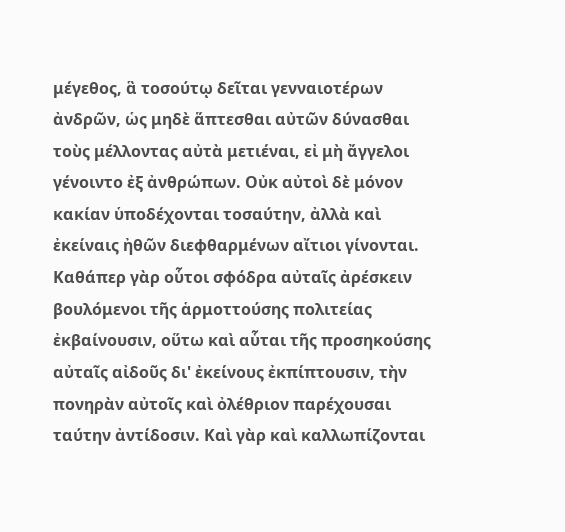μέγεθος, ἃ τοσούτῳ δεῖται γενναιοτέρων ἀνδρῶν, ὡς μηδὲ ἅπτεσθαι αὐτῶν δύνασθαι τοὺς μέλλοντας αὐτὰ μετιέναι, εἰ μὴ ἄγγελοι γένοιντο ἐξ ἀνθρώπων. Οὐκ αὐτοὶ δὲ μόνον κακίαν ὑποδέχονται τοσαύτην, ἀλλὰ καὶ ἐκείναις ἠθῶν διεφθαρμένων αἴτιοι γίνονται. Καθάπερ γὰρ οὗτοι σφόδρα αὐταῖς ἀρέσκειν βουλόμενοι τῆς ἁρμοττούσης πολιτείας ἐκβαίνουσιν, οὕτω καὶ αὗται τῆς προσηκούσης αὐταῖς αἰδοῦς δι' ἐκείνους ἐκπίπτουσιν, τὴν πονηρὰν αὐτοῖς καὶ ὀλέθριον παρέχουσαι ταύτην ἀντίδοσιν. Καὶ γὰρ καὶ καλλωπίζονται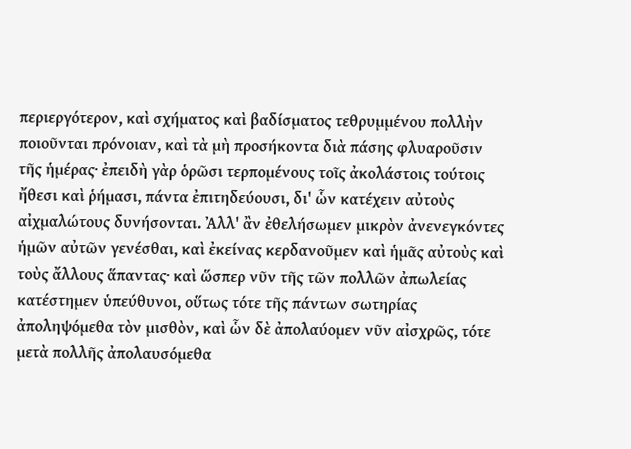περιεργότερον, καὶ σχήματος καὶ βαδίσματος τεθρυμμένου πολλὴν ποιοῦνται πρόνοιαν, καὶ τὰ μὴ προσήκοντα διὰ πάσης φλυαροῦσιν τῆς ἡμέρας· ἐπειδὴ γὰρ ὁρῶσι τερπομένους τοῖς ἀκολάστοις τούτοις ἤθεσι καὶ ῥήμασι, πάντα ἐπιτηδεύουσι, δι' ὧν κατέχειν αὐτοὺς αἰχμαλώτους δυνήσονται. Ἀλλ' ἂν ἐθελήσωμεν μικρὸν ἀνενεγκόντες ἡμῶν αὐτῶν γενέσθαι, καὶ ἐκείνας κερδανοῦμεν καὶ ἡμᾶς αὐτοὺς καὶ τοὺς ἄλλους ἅπαντας· καὶ ὥσπερ νῦν τῆς τῶν πολλῶν ἀπωλείας κατέστημεν ὑπεύθυνοι, οὕτως τότε τῆς πάντων σωτηρίας ἀποληψόμεθα τὸν μισθὸν, καὶ ὧν δὲ ἀπολαύομεν νῦν αἰσχρῶς, τότε μετὰ πολλῆς ἀπολαυσόμεθα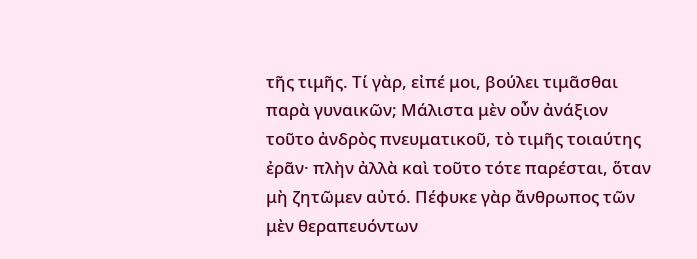τῆς τιμῆς. Τί γὰρ, εἰπέ μοι, βούλει τιμᾶσθαι παρὰ γυναικῶν; Μάλιστα μὲν οὖν ἀνάξιον τοῦτο ἀνδρὸς πνευματικοῦ, τὸ τιμῆς τοιαύτης ἐρᾶν· πλὴν ἀλλὰ καὶ τοῦτο τότε παρέσται, ὅταν μὴ ζητῶμεν αὐτό. Πέφυκε γὰρ ἄνθρωπος τῶν μὲν θεραπευόντων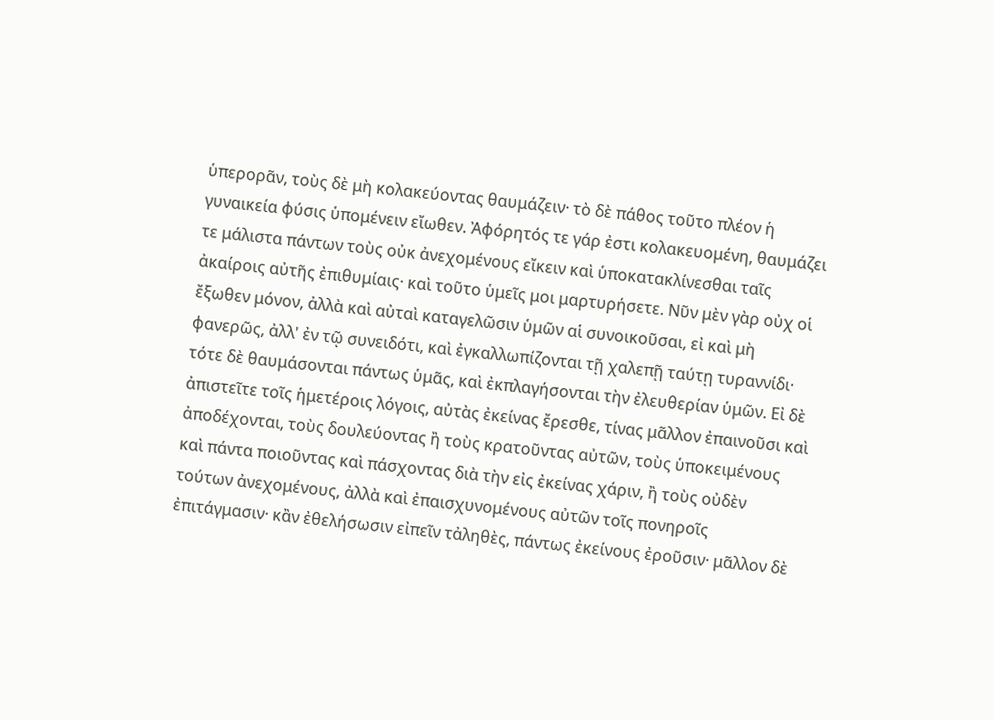ὑπερορᾶν, τοὺς δὲ μὴ κολακεύοντας θαυμάζειν· τὸ δὲ πάθος τοῦτο πλέον ἡ γυναικεία φύσις ὑπομένειν εἴωθεν. Ἀφόρητός τε γάρ ἐστι κολακευομένη, θαυμάζει τε μάλιστα πάντων τοὺς οὐκ ἀνεχομένους εἴκειν καὶ ὑποκατακλίνεσθαι ταῖς ἀκαίροις αὐτῆς ἐπιθυμίαις· καὶ τοῦτο ὑμεῖς μοι μαρτυρήσετε. Νῦν μὲν γὰρ οὐχ οἱ ἔξωθεν μόνον, ἀλλὰ καὶ αὐταὶ καταγελῶσιν ὑμῶν αἱ συνοικοῦσαι, εἰ καὶ μὴ φανερῶς, ἀλλ' ἐν τῷ συνειδότι, καὶ ἐγκαλλωπίζονται τῇ χαλεπῇ ταύτῃ τυραννίδι· τότε δὲ θαυμάσονται πάντως ὑμᾶς, καὶ ἐκπλαγήσονται τὴν ἐλευθερίαν ὑμῶν. Εἰ δὲ ἀπιστεῖτε τοῖς ἡμετέροις λόγοις, αὐτὰς ἐκείνας ἔρεσθε, τίνας μᾶλλον ἐπαινοῦσι καὶ ἀποδέχονται, τοὺς δουλεύοντας ἢ τοὺς κρατοῦντας αὐτῶν, τοὺς ὑποκειμένους καὶ πάντα ποιοῦντας καὶ πάσχοντας διὰ τὴν εἰς ἐκείνας χάριν, ἢ τοὺς οὐδὲν τούτων ἀνεχομένους, ἀλλὰ καὶ ἐπαισχυνομένους αὐτῶν τοῖς πονηροῖς ἐπιτάγμασιν· κἂν ἐθελήσωσιν εἰπεῖν τἀληθὲς, πάντως ἐκείνους ἐροῦσιν· μᾶλλον δὲ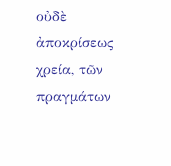οὐδὲ ἀποκρίσεως χρεία, τῶν πραγμάτων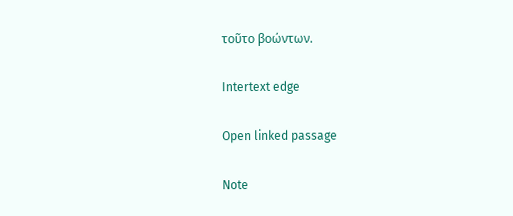τοῦτο βοώντων.

Intertext edge

Open linked passage

Note